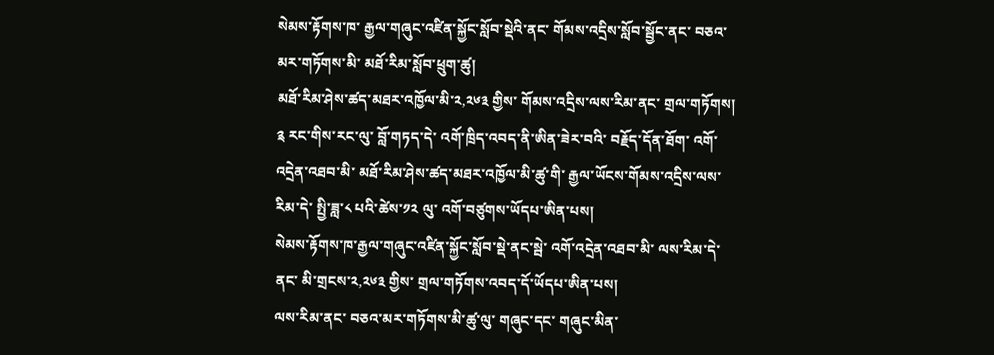སེམས་རྟོགས་ཁ་ རྒྱལ་གཞུང་འཛིན་སྐྱོང་སློབ་སྡེའི་ནང་ གོམས་འདྲིས་སློབ་སྦྱོང་ནང་ བཅའ་མར་གཏོགས་མི་ མཐོ་རིམ་སློབ་ཕྲུག་ཚུ།
མཐོ་རིམ་ཤེས་ཚད་མཐར་འཁྱོལ་མི་༢,༢༦༣ གྱིས་ གོམས་འདྲིས་ལས་རིམ་ནང་ གྲལ་གཏོགས།
༉ རང་གིས་རང་ལུ་ བློ་གཏད་དེ་ འགོ་ཁྲིད་འབད་ནི་ཨིན་ཟེར་བའི་ བརྗོད་དོན་ཐོག་ འགོ་འདྲེན་འཐབ་མི་ མཐོ་རིམ་ཤེས་ཚད་མཐར་འཁྱོལ་མི་ཚུ་གི་ རྒྱལ་ཡོངས་གོམས་འདྲིས་ལས་རིམ་དེ་ སྤྱི་ཟླ་༨ པའི་ཚེས་༡༢ ལུ་ འགོ་བཙུགས་ཡོདཔ་ཨིན་པས།
སེམས་རྟོགས་ཁ་རྒྱལ་གཞུང་འཛིན་སྐྱོང་སློབ་སྡེ་ནང་སྦེ་ འགོ་འདྲེན་འཐབ་མི་ ལས་རིམ་དེ་ནང་ མི་གྲངས་༢,༢༦༣ གྱིས་ གྲལ་གཏོགས་འབད་དོ་ཡོདཔ་ཨིན་པས།
ལས་རིམ་ནང་ བཅའ་མར་གཏོགས་མི་ཚུ་ལུ་ གཞུང་དང་ གཞུང་མིན་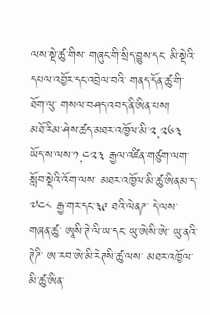ལས་སྡེ་ཚུ་གིས་ གཞུང་གི་སྲིད་བྱུས་དང་ མི་སྡེའི་དཔལ་འབྱོར་དང་འབྲེལ་བའི་ གནད་དོན་ཚུ་གི་ཐོག་ལུ་ གསལ་བཤད་འབད་ནི་ཨིན་པས།
མཐོ་རིམ་ཤེས་ཚད་མཐར་འཁྱོལ་མི་༢,༢༦༣ ཡོད་ས་ལས་༡,༤༢༣ རྒྱལ་འཛིན་གཙུག་ལག་སློབ་སྡེའི་འོག་ལས་ མཐར་འཁྱོལ་མི་ཚུ་ཨིནམ་ད་༧༤༨ རྒྱ་གར་དང་༣༩ ཐའི་ལེནཌ་ དེ་ལས་ གཞན་ཚུ་ ཨཱསི་ཊེ་ལི་ཡ་དང་ ཡུ་ཨེསི་ཨེ་ ཡུ་ནའི་ཊེཌི་ ཨ་རབ་ཨེ་མི་རེཊསི་ཚུ་ལས་ མཐར་འཁྱོལ་མི་ཚུ་ཨིན་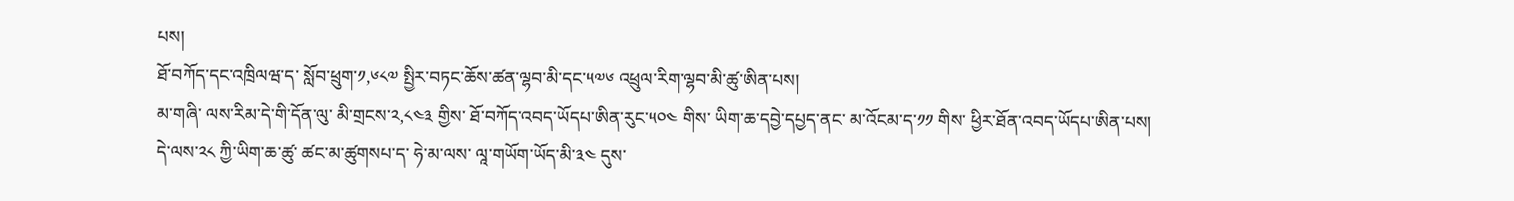པས།
ཐོ་བཀོད་དང་འཁྲིལཝ་ད་ སློབ་ཕྲུག་༡,༦༨༧ སྤྱིར་བཏང་ཆོས་ཚན་ལྷབ་མི་དང་༥༧༦ འཕྲུལ་རིག་ལྷབ་མི་ཚུ་ཨིན་པས།
མ་གཞི་ ལས་རིམ་དེ་གི་དོན་ལུ་ མི་གྲངས་༢,༨༤༣ གྱིས་ ཐོ་བཀོད་འབད་ཡོདཔ་ཨིན་རུང་༥༠༤ གིས་ ཡིག་ཆ་དབྱེ་དཔྱད་ནང་ མ་འོངམ་ད་༡༡ གིས་ ཕྱིར་ཐོན་འབད་ཡོདཔ་ཨིན་པས།
དེ་ལས་༢༨ ཀྱི་ཡིག་ཆ་ཚུ་ ཚང་མ་ཚུགསཔ་ད་ ཧེ་མ་ལས་ ལཱ་གཡོག་ཡོད་མི་༣༤ དུས་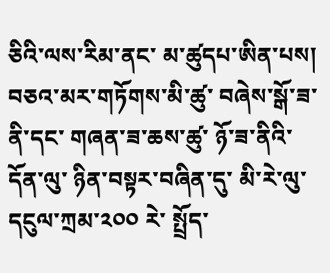ཅིའི་ལས་རིམ་ནང་ མ་ཚུདཔ་ཨིན་པས།
བཅའ་མར་གཏོགས་མི་ཚུ་ བཞེས་སྒོ་ཟ་ནི་དང་ གཞན་ཟ་ཆས་ཚུ་ ཉོ་ཟ་ནིའི་དོན་ལུ་ ཉིན་བསྟར་བཞིན་དུ་ མི་རེ་ལུ་ དངུལ་ཀྲམ་༢༠༠ རེ་ སྤྲོད་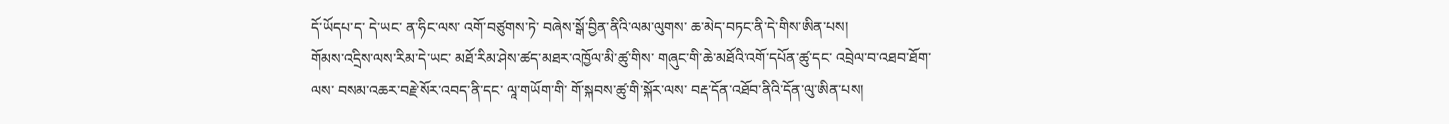དོ་ཡོདཔ་ད་ དེ་ཡང་ ན་ཧིང་ལས་ འགོ་བཙུགས་ཏེ་ བཞེས་སྒོ་བྱིན་ནིའི་ལམ་ལུགས་ ཆ་མེད་བཏང་ནི་དེ་གིས་ཨིན་པས།
གོམས་འདྲིས་ལས་རིམ་དེ་ཡང་ མཐོ་རིམ་ཤེས་ཚད་མཐར་འཁྱོལ་མི་ཚུ་གིས་ གཞུང་གི་ཆེ་མཐོའི་འགོ་དཔོན་ཚུ་དང་ འབྲེལ་བ་འཐབ་ཐོག་ལས་ བསམ་འཆར་བརྗེ་སོར་འབད་ནི་དང་ ལཱ་གཡོག་གི་ གོ་སྐབས་ཚུ་གི་སྐོར་ལས་ བརྡ་དོན་འཐོབ་ནིའི་དོན་ལུ་ཨིན་པས།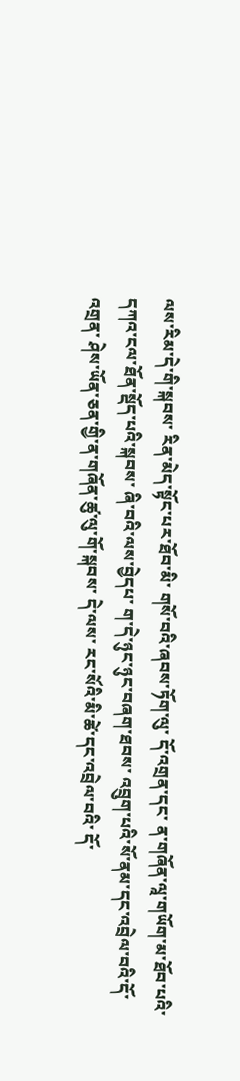ལས་རིམ་དེ་གི་སྐབས་ རིན་མེད་སྟོང་པར་ཐོབ་མི་ གསོ་བའི་ཞབས་ཏོག་ལུ་ དོ་འགྲན་དང་ ན་གཞོན་ལཱ་གཡོག་མ་ཐོབ་པའི་ དཀའ་ངལ་ཐོན་སྡོད་པའི་སྐབས་ ཞི་བའི་ལས་བྱེདཔ་ ག་དེ་ཉུང་ཉུང་བཞག་ཐབས་ འབྲུག་པའི་སོ་ནམ་དང་འབྲེལ་བའི་དོ་འགྲན་ ཤེས་ཡོན་ཅན་གྱི་ན་གཞོན་ཚུ་ལུ་གོ་སྐབས་ དེ་ལས་ རང་སོའི་མི་ཚེ་དང་འབྲེལ་བའི་ དོ་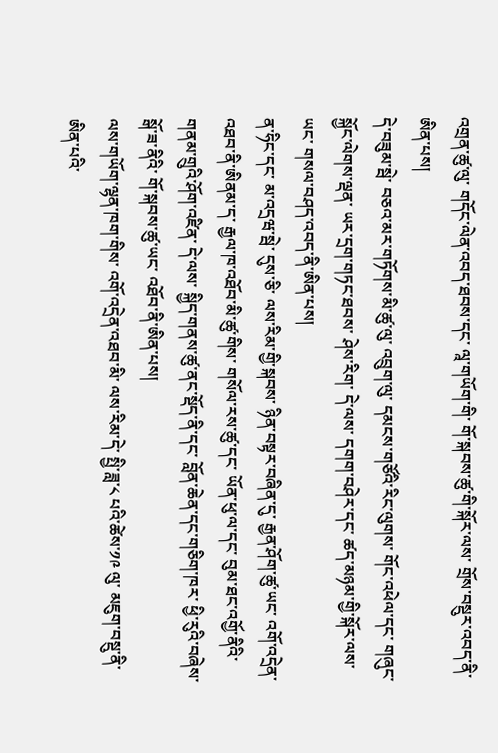འགྲན་ཚུ་ལུ་ གདོང་ལེན་འབད་ཐབས་དང་ ལཱ་གཡོག་གི་ གོ་སྐབས་ཚུ་གི་སྐོར་ལས་ གྲོས་བསྡུར་འབད་ནི་ཨིན་པས།
དེ་བཟུམ་སྦེ་ བཅའ་མར་གཏོགས་མི་ཚུ་ལུ་ འབྲུག་ལུ་ དམངས་གཙོའི་རིང་ལུགས་ གོང་འཕེལ་དང་ གཞུང་སྐྱོང་ལེགས་ལྡན་ ཡར་དྲག་གཏང་ཐབས་ ཤེས་རིག་ དེ་ལས་ དགག་བཤེར་དང་ ཚད་མཉམ་གྱི་སྐོར་ལས་ཡང་ གསལ་བཤད་འབད་ནི་ཨིན་པས།
ན་ཧིང་དང་ མ་འདྲཝ་སྦེ་ དུས་ཅི་ ལས་རིམ་གྱི་སྐབས་ ཉིན་བསྟར་བཞིན་དུ་ རྒྱན་ཤོག་ཚུ་ཡང་ འགོ་འདྲེན་འཐབ་ནི་ཨིནམ་ད་ རྒྱལ་ཁ་འཐོབ་མི་ཚུ་གིས་ གསོལ་རས་ཚུ་དང་ ཡོན་ཕུ་ལ་དང་ བུམ་ཐང་འགྱོ་ནིའི་ གནམ་གྲུའི་ཤོག་འཛིན་ དེ་ལས་ སྐྱིད་གནས་ཚུ་ནང་སྡོད་ནི་དང་ བློན་ཆེན་དང་གཅིག་ཁར་ ཕྱི་རུའི་བཞེས་སྒོ་ཟ་ནིའི་ གོ་སྐབས་ཚུ་ཡང་ འཐོབ་ནི་ཨིན་པས།
ལས་གཡོག་ལྷན་ཁག་གིས་ འགོ་འདྲེན་འཐབ་མི་ ལས་རིམ་དེ་ སྤྱི་ཟླ་༨ པའི་ཚེས་༡༩ ལུ་ མཇུག་བསྡུ་ནི་ཨིན་པའི་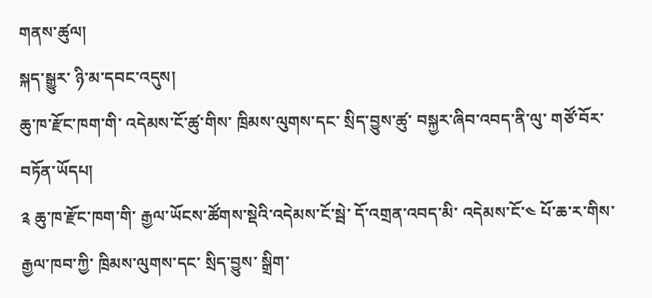གནས་ཚུལ།
སྐད་སྒྱུར་ ཉི་མ་དབང་འདུས།
ཆུ་ཁ་རྫོང་ཁག་གི་ འདེམས་ངོ་ཚུ་གིས་ ཁྲིམས་ལུགས་དང་ སྲིད་བྱུས་ཚུ་ བསྐྱར་ཞིབ་འབད་ནི་ལུ་ གཙོ་བོར་བཏོན་ཡོདཔ།
༉ ཆུ་ཁ་རྫོང་ཁག་གི་ རྒྱལ་ཡོངས་ཚོགས་སྡེའི་འདེམས་ངོ་སྦེ་ དོ་འགྲན་འབད་མི་ འདེམས་ངོ་༤ པོ་ཆ་ར་གིས་ རྒྱལ་ཁབ་ཀྱི་ ཁྲིམས་ལུགས་དང་ སྲིད་བྱུས་ སྒྲིག་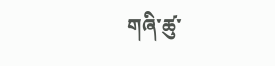གཞི་ཚུ་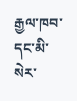རྒྱལ་ཁབ་དང་མི་སེར་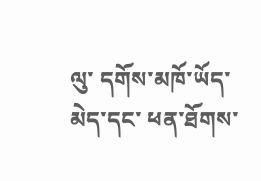ལུ་ དགོས་མཁོ་ཡོད་མེད་དང་ ཕན་ཐོགས་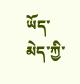ཡོད་མེད་ཀྱི་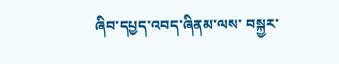ཞིབ་དཔྱད་འབད་ཞིནམ་ལས་ བསྐྱར་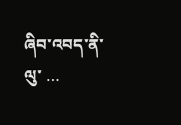ཞིབ་འབད་ནི་ལུ་ …